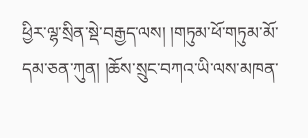ཕྱིར་ལྷ་སྲིན་སྡེ་བརྒྱད་ལས། །གཏུམ་ཕོ་གཏུམ་མོ་དམ་ཅན་ཀུན། །ཆོས་སྲུང་བཀའ་ཡི་ལས་མཁན་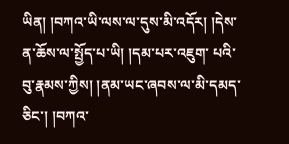ཡིན། །བཀའ་ཡི་ལས་ལ་དུས་མི་འདོར། །དེས་ན་ཆོས་ལ་སྤྱོད་པ་ཡི། །དམ་པར་འཇུག་ པའི་བུ་རྣམས་ཀྱིས། །ནམ་ཡང་ཞབས་ལ་མི་དམད་ཅིང་། །བཀའ་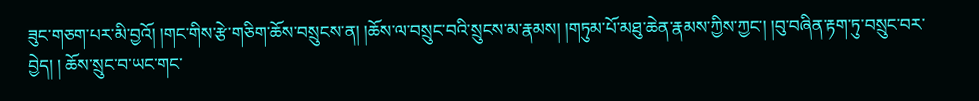ཟུང་གཅག་པར་མི་བྱའོ། །གང་གིས་རྩེ་གཅིག་ཆོས་བསྲུངས་ན། །ཆོས་ལ་བསྲུང་བའི་སྲུངས་མ་རྣམས། །གཏུམ་པོ་མཐུ་ཆེན་རྣམས་ཀྱིས་ཀྱང་། །བུ་བཞིན་རྟག་ཏུ་བསྲུང་བར་བྱེད། ། ཆོས་སྲུང་བ་ཡང་གང་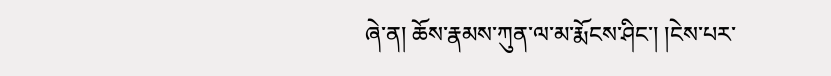ཞེ་ན། ཆོས་རྣམས་ཀུན་ལ་མ་རྨོངས་ཤིང་། །ངེས་པར་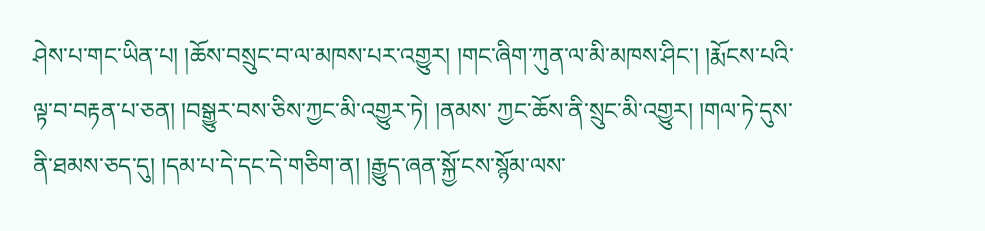ཤེས་པ་གང་ཡིན་པ། །ཆོས་བསྲུང་བ་ལ་མཁས་པར་འགྱུར། །གང་ཞིག་ཀུན་ལ་མི་མཁས་ཤིང་། །རྨོངས་པའི་ལྟ་བ་བརྟན་པ་ཅན། །བསྒྱུར་བས་ཅིས་ཀྱང་མི་འགྱུར་ཏེ། །ནམས་ ཀྱང་ཆོས་ནི་སྲུང་མི་འགྱུར། །གལ་ཏེ་དུས་ནི་ཐམས་ཅད་དུ། །དམ་པ་དེ་དང་དེ་གཅིག་ན། །རྒྱུད་ཞན་སྐྱོ་ངས་སྙོམ་ལས་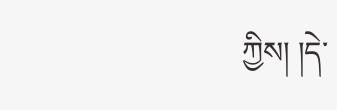ཀྱིས། །དེ་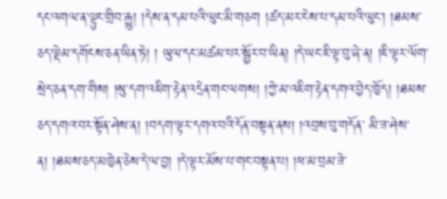དང་འགལ་ན་ལྟུང་གྲིབ་རྒྱུ། །དེས་ན་དམ་པའི་ལུང་མི་གཅག །ཚད་མར་ངེས་པ་དམ་པའི་ལུང་། །ཐམས་ཅད་ལྡེམ་དགོངས་ཅན་ཡིན་ཏེ། ། ཡུལ་དང་མཚམ་པར་སྦྱོར་བ་ཡིན། །དེ་ཡང་ཇི་ལྟ་བུ་ཞེ་ན། །ཇི་ལྟར་ལོག་སྲེད་ཅན་དག་གིས། །སུ་དག་འཇིག་རྟེན་འདྲེན་གང་ལགས། །ཀྱེ་མ་འཇིག་རྟེན་དགའ་བྱེད་ཁྱོད། །ཐམས་ཅད་དགའ་བར་སྟོན་ཤེས་ན། །བདག་ལྟར་དགའ་བའི་དོན་བསྟན་ནས། །འབྲས་བུ་གདོན་ མི་ཟ་ཤེས་ན། །ཐམས་ཅད་མཁྱེན་ཅེས་དེ་ལ་བྱ། །དེ་ལྟར་མོས་པ་གང་བསྟན་པ། །ཕ་མ་བྲམ་ཟེ་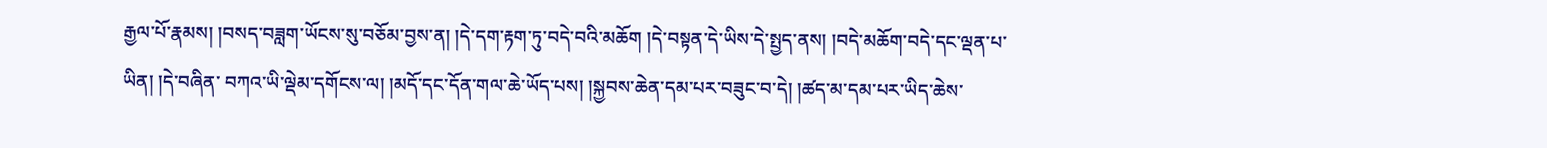རྒྱལ་པོ་རྣམས། །བསད་བཟླག་ཡོངས་སུ་བཅོམ་བྱས་ན། །དེ་དག་རྟག་ཏུ་བདེ་བའི་མཆོག །དེ་བསྟན་དེ་ཡིས་དེ་སྤྱད་ནས། །བདེ་མཆོག་བདེ་དང་ལྡན་པ་ཡིན། །དེ་བཞིན་ བཀའ་ཡི་ལྡེམ་དགོངས་ལ། །མདོ་དང་དོན་གལ་ཆེ་ཡོད་པས། །སྐྱབས་ཆེན་དམ་པར་བཟུང་བ་དེ། །ཚད་མ་དམ་པར་ཡིད་ཆེས་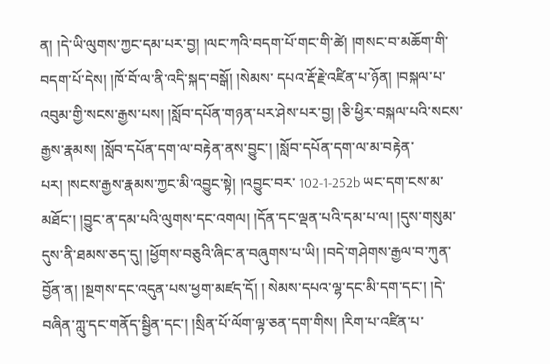ན། །དེ་ཡི་ལུགས་ཀྱང་དམ་པར་བྱ། །ལང་ཀའི་བདག་པོ་གང་གི་ཚེ། །གསང་བ་མཆོག་གི་བདག་པོ་དེས། །ཁོ་བོ་ལ་ནི་འདི་སྐད་བསྒོ། །སེམས་ དཔའ་རྡོ་རྗེ་འཛིན་པ་ཉོན། །བསྐལ་པ་འབུམ་གྱི་སངས་རྒྱས་པས། །སློབ་དཔོན་གཉན་པར་ཤེས་པར་བྱ། །ཅི་ཕྱིར་བསྐལ་པའི་སངས་རྒྱས་རྣམས། །སློབ་དཔོན་དག་ལ་བརྟེན་ནས་བྱུང་། །སློབ་དཔོན་དག་ལ་མ་བརྟེན་པར། །སངས་རྒྱས་རྣམས་ཀྱང་མི་འབྱུང་སྟེ། །འབྱུང་བར་ 102-1-252b ཡང་དག་ངས་མ་མཐོང་། །བྱུང་ན་དམ་པའི་ལུགས་དང་འགལ། །དོན་དང་ལྡན་པའི་དམ་པ་ལ། །དུས་གསུམ་དུས་ནི་ཐམས་ཅད་དུ། །ཕྱོགས་བཅུའི་ཞིང་ན་བཞུགས་པ་ཡི། །བདེ་གཤེགས་རྒྱལ་བ་ཀུན་བྱོན་ན། །སྔགས་དང་འདུན་པས་ཕྱག་མཛད་དོ། ། སེམས་དཔའ་ལྷ་དང་མི་དག་དང་། །དེ་བཞིན་ཀླུ་དང་གནོད་སྦྱིན་དང་། །སྲིན་པོ་ལོག་ལྟ་ཅན་དག་གིས། །རིག་པ་འཛིན་པ་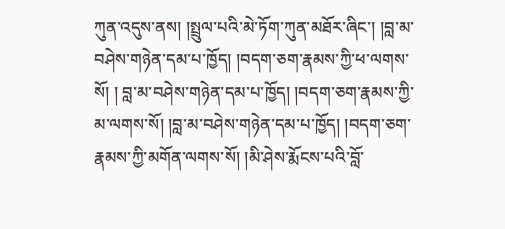ཀུན་འདུས་ནས། །སྤྲུལ་པའི་མེ་ཏོག་ཀུན་མཐོར་ཞིང་། །བླ་མ་བཤེས་གཉེན་དམ་པ་ཁྱོད། །བདག་ཅག་རྣམས་ཀྱི་ཕ་ལགས་སོ། ། བླ་མ་བཤེས་གཉེན་དམ་པ་ཁྱོད། །བདག་ཅག་རྣམས་ཀྱི་མ་ལགས་སོ། །བླ་མ་བཤེས་གཉེན་དམ་པ་ཁྱོད། །བདག་ཅག་རྣམས་ཀྱི་མགོན་ལགས་སོ། །མི་ཤེས་རྨོངས་པའི་བློ་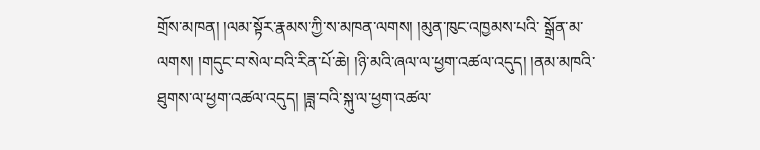གྲོས་མཁན། །ལམ་སྟོར་རྣམས་ཀྱི་ས་མཁན་ལགས། །མུན་ཁུང་འཁྱམས་པའི་ སྒྲོན་མ་ལགས། །གདུང་བ་སེལ་བའི་རིན་པོ་ཆེ། །ཉི་མའི་ཞལ་ལ་ཕྱག་འཚལ་འདུད། །ནམ་མཁའི་ཐུགས་ལ་ཕྱག་འཚལ་འདུད། །ཟླ་བའི་སྐུ་ལ་ཕྱག་འཚལ་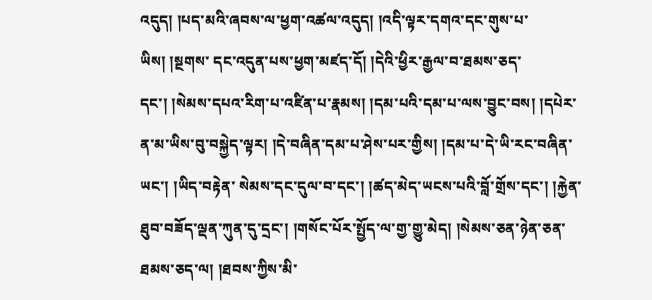འདུད། །པད་མའི་ཞབས་ལ་ཕྱག་འཚལ་འདུད། །འདི་ལྟར་དགའ་དང་གུས་པ་ཡིས། །སྔགས་ དང་འདུན་པས་ཕྱག་མཛད་དོ། །དེའི་ཕྱིར་རྒྱལ་བ་ཐམས་ཅད་དང་། །སེམས་དཔའ་རིག་པ་འཛིན་པ་རྣམས། །དམ་པའི་དམ་པ་ལས་བྱུང་བས། །དཔེར་ན་མ་ཡིས་བུ་བསྐྱེད་ལྟར། །དེ་བཞིན་དམ་པ་ཤེས་པར་གྱིས། །དམ་པ་དེ་ཡི་རང་བཞིན་ཡང་། །ཡིད་བརྟེན་ སེམས་དང་དུལ་བ་དང་། །ཚད་མེད་ཡངས་པའི་བློ་གྲོས་དང་། །རྐྱེན་ཐུབ་བཟོད་ལྡན་ཀུན་དུ་དྲང་། །གསོང་པོར་སྤྱོད་ལ་གྱ་གྱུ་མེད། །སེམས་ཅན་ཉེན་ཅན་ཐམས་ཅད་ལ། །ཐབས་ཀྱིས་མི་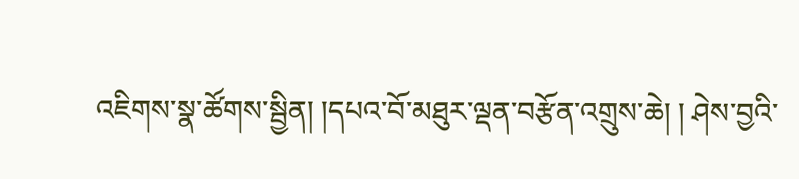འཇིགས་སྣ་ཚོགས་སྦྱིན། །དཔའ་བོ་མཐུར་ལྡན་བརྩོན་འགྲུས་ཆེ། ། ཤེས་བྱའི་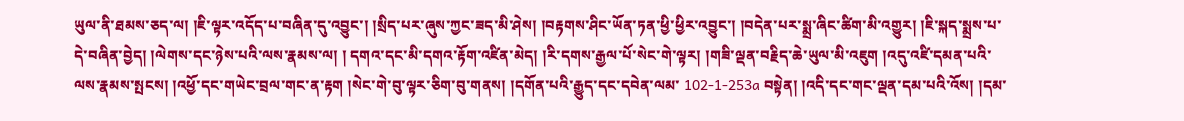ཡུལ་ནི་ཐམས་ཅད་ལ། །ཇི་ལྟར་འདོད་པ་བཞིན་དུ་འབྱུང་། །སྲིད་པར་ཞུས་ཀྱང་ཟད་མི་ཤེས། །བརྟགས་ཤིང་ཡོན་ཏན་ཕྱི་ཕྱིར་འབྱུང་། །བདེན་པར་སྨྲ་ཞིང་ཚིག་མི་འགྱུར། །ཇི་སྐད་སྨྲས་པ་དེ་བཞིན་བྱེད། །ལེགས་དང་ཉེས་པའི་ལས་རྣམས་ལ། ། དགའ་དང་མི་དགའ་རྟོག་འཛིན་མེད། །རི་དགས་རྒྱལ་པོ་སེང་གེ་ལྟར། །གཟི་ལྡན་བརྗིད་ཆེ་ཡུལ་མི་འཇུག །འདུ་འཛི་དམན་པའི་ལས་རྣམས་སྤངས། །འཕྱོ་དང་གཡེང་བྲལ་གང་ན་རྟག །སེང་གེ་བུ་ལྟར་ཅིག་བུ་གནས། །དགོན་པའི་རྒྱུད་དང་དབེན་ལམ་ 102-1-253a བསྟེན། །འདི་དང་གང་ལྡན་དམ་པའི་འོས། །དམ་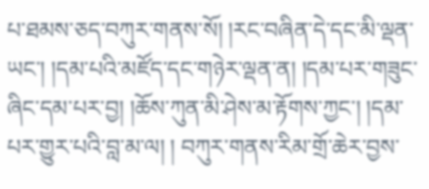པ་ཐམས་ཅད་བཀུར་གནས་སོ། །རང་བཞིན་དེ་དང་མི་ལྡན་ཡང་། །དམ་པའི་མཛོད་དང་གཉེར་ལྡན་ན། །དམ་པར་གཟུང་ཞིང་དམ་པར་བྱ། །ཆོས་ཀུན་མི་ཤེས་མ་རྟོགས་ཀྱང་། །དམ་པར་གྱུར་པའི་བླ་མ་ལ། ། བཀུར་གནས་རིམ་གྲོ་ཆེར་བྱས་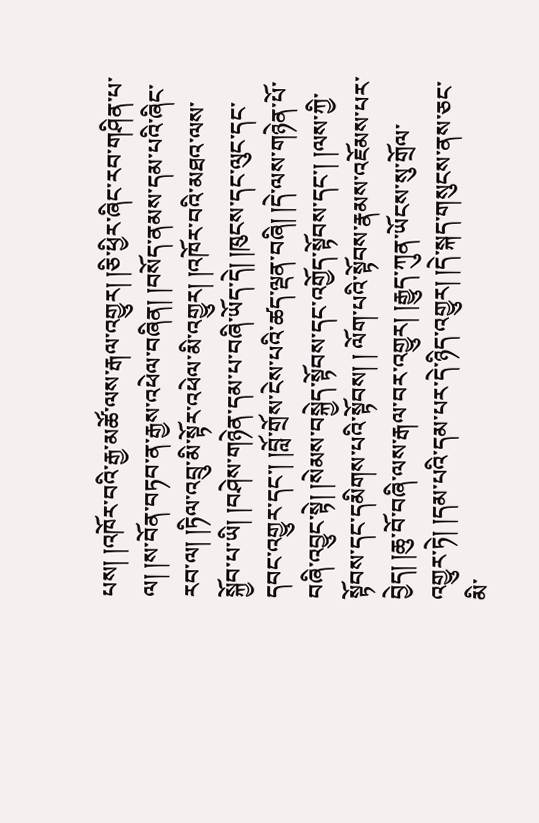པས། །འཁོར་བའི་རྒྱ་མཚོ་ལས་རྒལ་འགྱུར། །ཅི་ཕྱིར་ཞིང་རབ་གཤིན་པ་ལ། །ས་བོན་བཏབ་ན་རྒྱས་འཕེལ་བཞིན། །བསོད་ནམས་དམ་པའི་ཞིང་རབ་ལ། །ཏིལ་འབྲུ་མི་སྟོར་འཕེལ་མི་འགྱུར། །འཁོར་བའི་མཐའ་ལས་ སྐྱོབ་པ་ཡི། །བཤེས་གཉེན་དམ་པ་བཞི་ཡོད་དེ། །ཁུངས་དང་ལུང་དང་དབང་འགྱུར་དང་། །བློ་གྲོས་ངེས་པའི་ཚད་ལྡན་བཞི། །དེ་ལས་གཉེན་པོ་བཞི་འབྱུང་སྟེ། །སེམས་བསྐྱེད་སྟོབས་དང་འགྱོད་སྟོབས་དང་། །ལས་ཀྱི་སྟོབས་དང་དམིགས་པའི་སྟོབས། ། ལོག་པའི་སྟོབས་རྣམས་འཇོམས་པར་བྱེད། །ཆུ་བོ་བཞི་ལས་རྒལ་བར་འགྱུར། །རྒྱུད་ཀུན་ཡོངས་སུ་གྲོལ་འགྱུར་ཏེ། །དམ་པའི་དམ་པར་དེ་ཉིད་འགྱུར། །དེ་སྐད་གསུངས་ནས་ཅང་མི་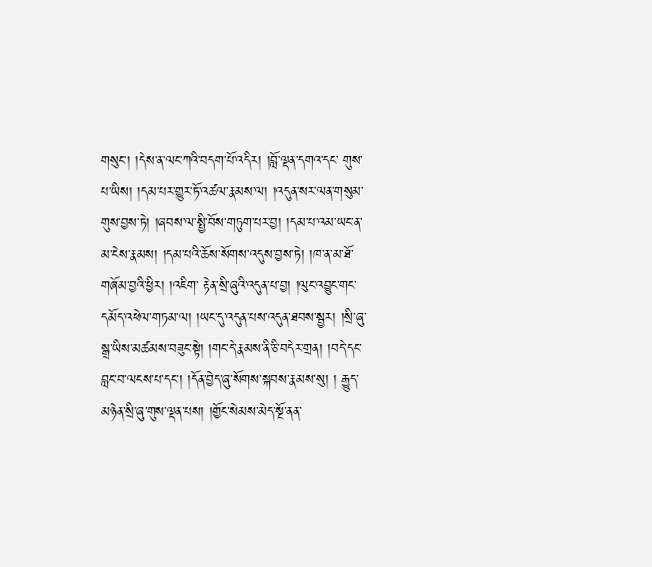གསུང་། །དེས་ན་ལང་ཀའི་བདག་པོ་འདིར། །བློ་ལྡན་དགའ་དང་ གུས་པ་ཡིས། །དམ་པར་གྱུར་ཏོ་འཚལ་རྣམས་ལ། །འདུན་སར་ལན་གསུམ་གུས་བྱས་ཏེ། །ཞབས་ལ་སྤྱི་བོས་གཏུག་པར་བྱ། །དམ་པ་འམ་ཡང་ན་མ་ངེས་རྣམས། །དམ་པའི་ཆོས་སོགས་འདུས་བྱས་ཏེ། །ཁ་ན་མ་ཐོ་གཞོམ་བྱའི་ཕྱིར། །འཇིག་ རྟེན་སྲི་ཞུའི་འདུན་པ་བྱ། །ལུང་འབྱུང་གང་དམོད་འཕེལ་གཏམ་ལ། །ཡང་དུ་འདུན་པས་འདུན་ཐབས་སྦྱར། །སྲི་ཞུ་སྒྲ་ཡིས་མཚམས་བཟུང་སྟེ། །གང་དེ་རྣམས་ནི་ཅི་བདེར་གྲན། །བདེ་དང་བླང་བ་ལངས་པ་དང་། །དོན་བྱེད་ཞུ་སོགས་སྐབས་རྣམས་སུ། ། རྒྱུད་མཉེན་སྲི་ཞུ་གུས་ལྡན་པས། །གྱོང་སེམས་མེད་སྔོ་ནན་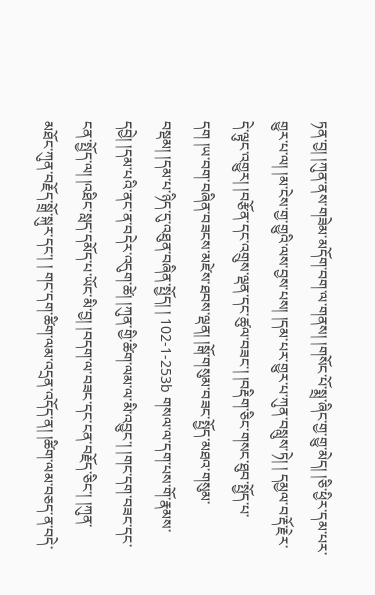ཏན་བྱ། །ཀུན་ནས་གཟེམ་མདོག་བག་ལ་གནས། །གསོང་པོ་སྨྲ་ཞིང་གྱ་གྱུ་མེད། །ཅི་ཕྱིར་དམ་པར་གྱུར་པ་ལ། །མ་ངེས་གྱ་གྱུའི་ལས་བྱས་པས། །དམ་པར་གྱུར་པ་ཀུན་བསླུས་ཏེ། ། དམྱལ་བ་རྡོ་རྗེར་དེ་ལྟུང་འགྱུར། །བརྩོན་དང་འགྲུས་ལྡན་དང་ཚུལ་བཟང་། །བརྡིག་ཅིང་གསང་ཐུབ་སྤྱོད་པ་དག །ཡ་བག་བཞིན་བཟངས་མཛེས་ཐབས་ལྡན། །སྒོ་གསུམ་བཟང་སྤྱོད་མཐའ་གསུམ་བསྡམ། །དམ་པ་ཉིད་དུ་འཐུན་བཞིན་སྤྱོད། ། 102-1-253b གསལ་ལ་དག་པས་གོ་རྣམས་དབྱེ། །དམ་པའི་ནང་ན་བདེར་འདུག་ཚེ། །ཀུན་གྱི་ཚིག་ལམ་ལ་མི་འབྱུང་། །གང་དག་བཟང་དང་ངན་སྤྱོད་ལ། །འཐིང་སླད་དམོད་པ་ཡོང་མི་བྱ། །བདག་ལ་བཟང་དང་ངན་བརྗོད་ཅིང་། །ཀུན་མཐོང་ཀུན་བརྗོད་སྒྲོ་སྐུར་དང་། ། གང་དག་ཚིག་ལམ་འདྲན་འདོད་ན། །ཚིག་ལམ་བཅད་ན་བདེ་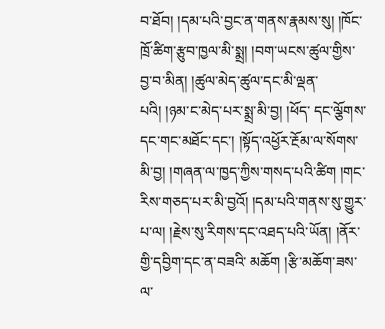བ་ཐོབ། །དམ་པའི་བྱང་ན་གནས་རྣམས་སུ། །ཁོང་ཁྲོ་ཚིག་རྩུབ་ཁྱལ་མི་སྨྲ། །བག་ཡངས་ཚུལ་གྱིས་བྱ་བ་མིན། །ཚུལ་མེད་ཚུལ་དང་མི་ལྡན་པའི། །ཉམ་ང་མེད་པར་སྨྲ་མི་བྱ། །ཕོད་ དང་ལྕོགས་དང་གང་མཐོང་དང་། །སྟོད་འཕྱོར་རྔོམ་ལ་སོགས་མི་བྱ། །གཞན་ལ་ཁྱད་ཀྱིས་གསད་པའི་ཚིག །གང་རིས་གཅད་པར་མི་བྱའོ། །དམ་པའི་གནས་སུ་གྱུར་པ་ལ། །རྗེས་སུ་རིགས་དང་འཐད་པའི་ཡོན། །ནོར་གྱི་དབྱིག་དང་ན་བཟའི་ མཆོག །རྩི་མཆོག་ཟས་ལ་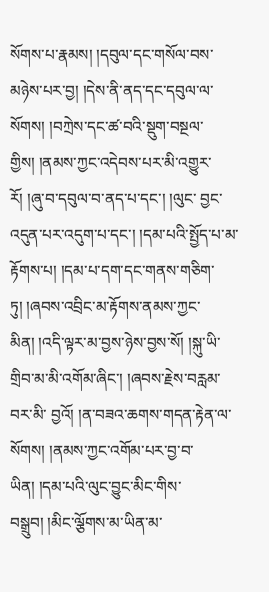སོགས་པ་རྣམས། །དབུལ་དང་གསོལ་བས་མཉེས་པར་བྱ། །དེས་ནི་ནད་དང་དབུལ་ལ་སོགས། །བཀྲེས་དང་ཚ་བའི་སྡུག་བསྔལ་གྱིས། །ནམས་ཀྱང་འདེབས་པར་མི་འགྱུར་རོ། །ཞུ་བ་དབུལ་བ་ནད་པ་དང་། །ལུང་ བྱང་འདུན་པར་འདུག་པ་དང་། །དམ་པའི་སྤྱོད་པ་མ་རྟོགས་པ། །དམ་པ་དག་དང་གནས་གཅིག་ཏུ། །ཞབས་འབྲིང་མ་རྟོགས་ནམས་ཀྱང་མིན། །འདི་ལྟར་མ་བྱས་ཉེས་བྱས་སོ། །སྐུ་ཡི་གྲིབ་མ་མི་འགོམ་ཞིང་། །ཞབས་རྗེས་བརླམ་བར་མི་ བྱའོ། །ན་བཟའ་ཆགས་གདན་རྟེན་ལ་སོགས། །ནམས་ཀྱང་འགོམ་པར་བྱ་བ་ཡིན། །དམ་པའི་ལུང་བྱུང་མིང་གིས་བསྒྲུབ། །མིང་ལྕོགས་མ་ཡིན་མ་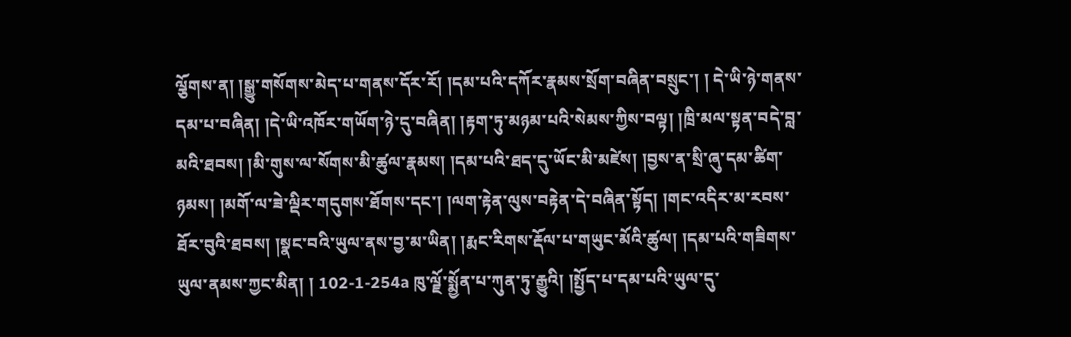ལྕོགས་ན། །སྒྱུ་གསོགས་མེད་པ་གནས་དོར་རོ། །དམ་པའི་དཀོར་རྣམས་སྲོག་བཞིན་བསྲུང་། ། དེ་ཡི་ཉེ་གནས་དམ་པ་བཞིན། །དེ་ཡི་འཁོར་གཡོག་ཉེ་དུ་བཞིན། །རྟག་ཏུ་མཉམ་པའི་སེམས་ཀྱིས་བལྟ། །ཁྲི་མལ་སྟན་བདེ་བླ་མའི་ཐབས། །མི་གུས་ལ་སོགས་མི་ཚུལ་རྣམས། །དམ་པའི་ཐད་དུ་ཡོང་མི་མཛེས། །བྱས་ན་སྲི་ཞུ་དམ་ཚིག་ ཉམས། །མགོ་ལ་ཟེ་ལྡིར་གདུགས་ཐོགས་དང་། །ལག་རྟེན་ལུས་བརྟེན་དེ་བཞིན་སྟོད། །གང་འདིར་མ་རབས་ཐོར་བུའི་ཐབས། །སྣང་བའི་ཡུལ་ནས་བྱ་མ་ཡིན། །རྨང་རིགས་རྡོལ་པ་གཡུང་མོའི་ཚུལ། །དམ་པའི་གཟིགས་ཡུལ་ནམས་ཀྱང་མིན། ། 102-1-254a ཁུ་ལྗོ་སྨྱོན་པ་ཀུན་ཏུ་རྒྱུའི། །སྤྱོད་པ་དམ་པའི་ཡུལ་དུ་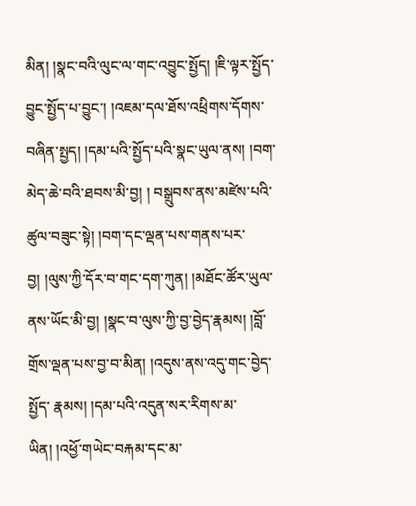མིན། །སྣང་བའི་ལུང་ལ་གང་འབྱུང་སྤྱོད། །ཇི་ལྟར་སྤྱོད་བྱུང་སྤྱོད་པ་བྱུང་། །འཇམ་དལ་ཐོས་འཕྲིགས་དོགས་བཞིན་སྤྱད། །དམ་པའི་སྤྱོད་པའི་སྣང་ཡུལ་ནས། །བག་མེད་ཆེ་བའི་ཐབས་མི་བྱ། ། བསྒྲུབས་ནས་མཛེས་པའི་ཚུལ་བཟུང་སྟེ། །བག་དང་ལྡན་པས་གནས་པར་བྱ། །ལུས་ཀྱི་དོར་བ་གང་དག་ཀུན། །མཐོང་ཚོར་ཡུལ་ནས་ཡོང་མི་བྱ། །སྣང་བ་ལུས་ཀྱི་བྱ་བྱེད་རྣམས། །བློ་གྲོས་ལྡན་པས་བྱ་བ་མིན། །འདུས་ནས་འདུ་གང་བྱེད་སྤྱོད་ རྣམས། །དམ་པའི་འདུན་སར་རིགས་མ་ཡིན། །འཕྱོ་གཡེང་བརྐམ་དང་མ་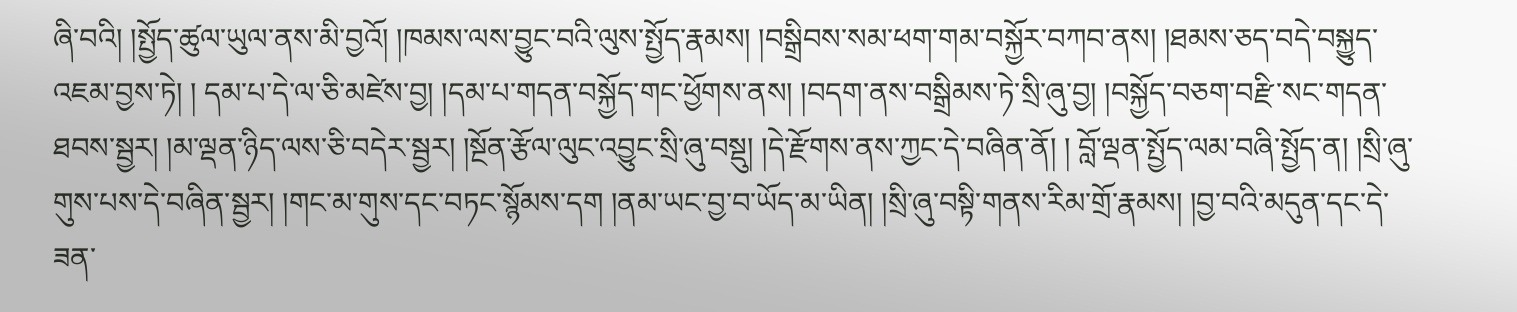ཞི་བའི། །སྤྱོད་ཚུལ་ཡུལ་ནས་མི་བྱའོ། །ཁམས་ལས་བྱུང་བའི་ལུས་སྤྱོད་རྣམས། །བསྒྲིབས་སམ་ཕག་གམ་བསྐྱོར་བཀབ་ནས། །ཐམས་ཅད་བདེ་བསྐྱུད་འཇམ་བྱས་ཏེ། ། དམ་པ་དེ་ལ་ཅི་མཛེས་བྱ། །དམ་པ་གདན་བསྐྱོད་གང་ཕྱོགས་ནས། །བདག་ནས་བསྒྲིམས་ཏེ་སྲི་ཞུ་བྱ། །བསྐྱོད་བཅག་བརྫི་སང་གདན་ཐབས་སྦྱར། །མ་ལྡན་ཉིད་ལས་ཅི་བདེར་སྦྱར། །སྔོན་རྩོལ་ལུང་འབྱུང་སྲི་ཞུ་བསྡུ། །དེ་རྫོགས་ནས་ཀྱང་དེ་བཞིན་ནོ། ། བློ་ལྡན་སྤྱོད་ལམ་བཞི་སྤྱོད་ན། །སྲི་ཞུ་གུས་པས་དེ་བཞིན་སྦྱར། །གང་མ་གུས་དང་བཏང་སྙོམས་དག །ནམ་ཡང་བྱ་བ་ཡོད་མ་ཡིན། །སྲི་ཞུ་བསྟི་གནས་རིམ་གྲོ་རྣམས། །བྱ་བའི་མདུན་དང་དེ་ཟན་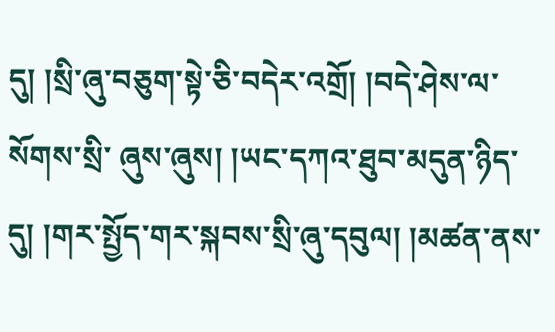དུ། །སྲི་ཞུ་བཅུག་སྟེ་ཅི་བདེར་འགྲོ། །བདེ་ཤེས་ལ་སོགས་སྲི་ ཞུས་ཞུས། །ཡང་དཀའ་ཐུབ་མདུན་ཉིད་དུ། །གར་སྤྱོད་གར་སྐབས་སྲི་ཞུ་དབུལ། །མཚན་ནས་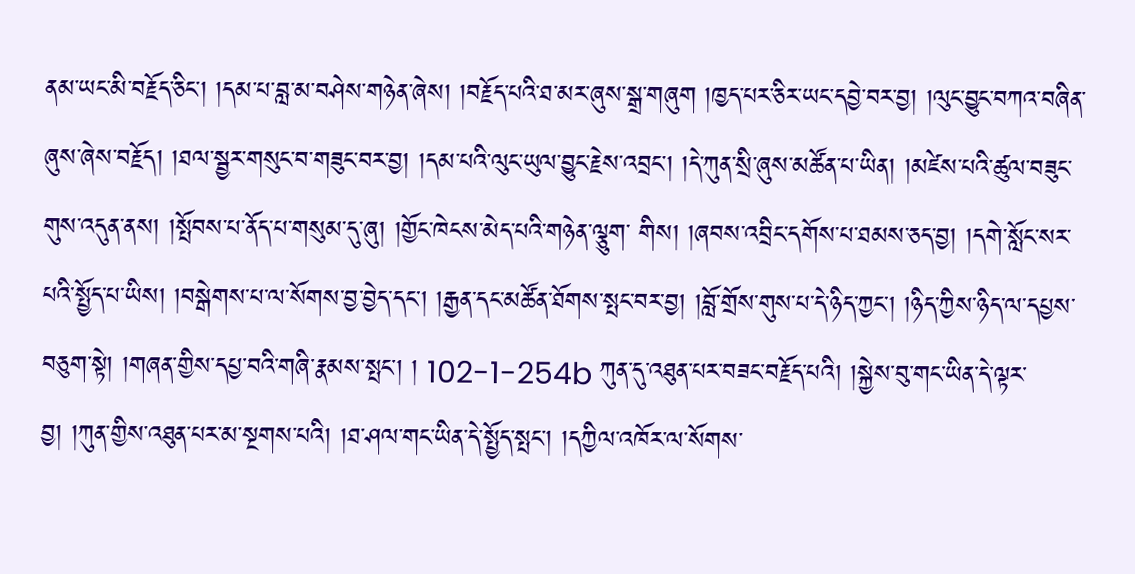ནམ་ཡང་མི་བརྗོད་ཅིང་། །དམ་པ་བླ་མ་བཤེས་གཉེན་ཞེས། །བརྗོད་པའི་ཐ་མར་ཞུས་སྒྲ་གཞུག །ཁྱད་པར་ཅིར་ཡང་དབྱེ་བར་བྱ། །ལུང་བྱུང་བཀའ་བཞིན་ ཞུས་ཞེས་བརྗོད། །ཐལ་སྦྱར་གསུང་བ་གཟུང་བར་བྱ། །དམ་པའི་ལུང་ཡུལ་བྱུང་རྗེས་འབྲང་། །དེ་ཀུན་སྲི་ཞུས་མཚོན་པ་ཡིན། །མཛེས་པའི་ཚུལ་བཟུང་གུས་འདུན་ནས། །སྤོབས་པ་ནོད་པ་གསུམ་དུ་ཞུ། །གྱོང་ཁེངས་མེད་པའི་གཉེན་ལྕུག་ གིས། །ཞབས་འབྲིང་དགོས་པ་ཐམས་ཅད་བྱ། །དགེ་སློང་སར་པའི་སྤྱོད་པ་ཡིས། །བསྒེགས་པ་ལ་སོགས་བྱ་བྱེད་དང་། །རྒྱན་དང་མཚོན་ཐོགས་སྤང་བར་བྱ། །བློ་གྲོས་གུས་པ་དེ་ཉིད་ཀྱང་། །ཉིད་ཀྱིས་ཉིད་ལ་དཔྱས་བཅུག་སྟེ། །གཞན་གྱིས་དཔྱ་བའི་གཞི་རྣམས་སྤང་། ། 102-1-254b ཀུན་དུ་འཐུན་པར་བཟང་བརྗོད་པའི། །སྐྱེས་བུ་གང་ཡིན་དེ་ལྟར་བྱ། །ཀུན་གྱིས་འཐུན་པར་མ་སྔགས་པའི། །ཐ་ཤལ་གང་ཡིན་དེ་སྤྱོད་སྤང་། །དཀྱིལ་འཁོར་ལ་སོགས་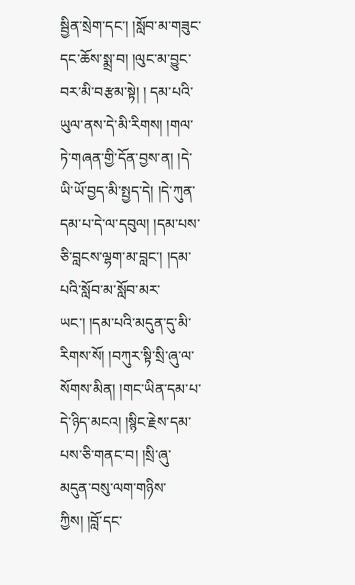སྦྱིན་སྲེག་དང་། །སློབ་མ་གཟུང་དང་ཆོས་སྨྲ་བ། །ལུང་མ་བྱུང་བར་མི་བརྩམ་སྟེ། ། དམ་པའི་ཡུལ་ནས་དེ་མི་རིགས། །གལ་ཏེ་གཞན་གྱི་དོན་བྱས་ན། །དེ་ཡི་ཡོ་བྱད་མི་སྤྱད་དེ། །དེ་ཀུན་དམ་པ་དེ་ལ་དབུལ། །དམ་པས་ཅི་བླངས་ལྷག་མ་བླང་། །དམ་པའི་སློབ་མ་སློབ་མར་ཡང་། །དམ་པའི་མདུན་དུ་མི་རིགས་སོ། །བཀུར་སྟི་སྲི་ཞུ་ལ་ སོགས་མིན། །གང་ཡིན་དམ་པ་དེ་ཉིད་མངའ། །སྙིང་རྗེས་དམ་པས་ཅི་གནང་བ། །སྲི་ཞུ་མདུན་བསུ་ལག་གཉིས་ཀྱིས། །བློ་དང་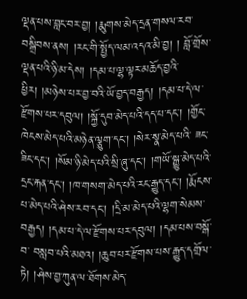ལྡན་པས་བླང་བར་བྱ། །རྨུགས་མེད་དྲན་གསལ་རབ་བསྒྲིབས་ནས། །རང་གི་སྤྱོད་ལམ་འདའ་མི་བྱ། ། བློ་གྲོས་ལྡན་པའི་ཉི་མ་དེས། །དམ་པ་ལྷ་ལྟར་མཆོད་བྱའི་ཕྱིར། །མཉེས་པར་བྱ་བའི་ཡོ་བྱད་བརྒྱད། །དམ་པ་དེ་ལ་རྫོགས་པར་དབུལ། །སྐྱོ་དུབ་མེད་པའི་དད་པ་དང་། །གྱོང་ཁེངས་མེད་པའི་མཉེན་ལྕུག་དང་། །སེར་སྣ་མེད་པའི་ ཟང་ཟིང་དང་། །སོམ་ཉི་མེད་པའི་སྲི་ཞུ་དང་། །གཡོ་སྒྱུ་མེད་པའི་དྲང་རྐན་དང་། །ཁ་གསག་མེད་པའི་རང་རྒྱུད་དང་། །རྨོངས་པ་མེད་པའི་ཤེས་རབ་དང་། །དྲི་མ་མེད་པའི་ལྷག་སེམས་བརྒྱད། །དམ་པ་དེ་ལ་རྫོགས་པར་དབུལ། །དམ་པས་བསྒོ་བ་ བསླབ་པའི་མཐའ། །ཆུབ་པར་རྫོགས་པས་རྒྱུད་དགྲོལ་ཏེ། །ཤེས་བྱ་ཀུན་ལ་ཐོགས་མེད་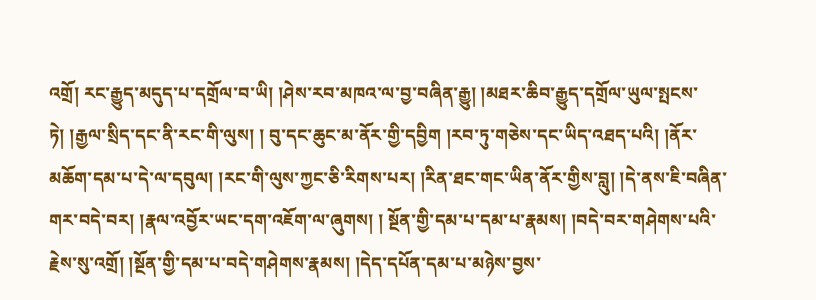འགྲོ། རང་རྒྱུད་མདུད་པ་དགྲོལ་བ་ཡི། །ཤེས་རབ་མཁའ་ལ་བྱ་བཞིན་རྒྱུ། །མཐར་ཆིབ་རྒྱུད་དགྲོལ་ཡུལ་སྤངས་ཏེ། །རྒྱལ་སྲིད་དང་ནི་རང་གི་ལུས། ། བུ་དང་ཆུང་མ་ནོར་གྱི་དབྱིག །རབ་ཏུ་གཅེས་དང་ཡིད་འཐད་པའི། །ནོར་མཆོག་དམ་པ་དེ་ལ་དབུལ། །རང་གི་ལུས་ཀྱང་ཅི་རིགས་པར། །རིན་ཐང་གང་ཡིན་ནོར་གྱིས་བླུ། །དེ་ནས་ཇི་བཞིན་གར་བདེ་བར། །རྣལ་འབྱོར་ཡང་དག་འཇོག་ལ་ཞུགས། ། སྔོན་གྱི་དམ་པ་དམ་པ་རྣམས། །བདེ་བར་གཤེགས་པའི་རྗེས་སུ་འགྲོ། །སྔོན་གྱི་དམ་པ་བདེ་གཤེགས་རྣམས། །དེད་དཔོན་དམ་པ་མཉེས་བྱས་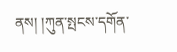ནས། །ཀུན་སྤངས་དགོན་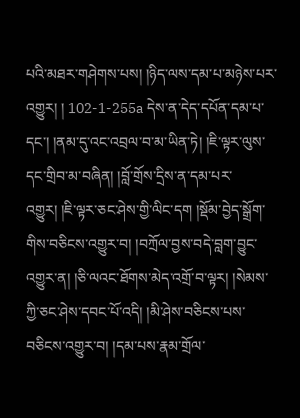པའི་མཐར་གཤེགས་པས། །ཉིད་ལས་དམ་པ་མཉེས་པར་འགྱུར། ། 102-1-255a དེས་ན་དེད་དཔོན་དམ་པ་དང་། །ནམ་དུ་འང་འབྲལ་བ་མ་ཡིན་ཏེ། །ཇི་ལྟར་ལུས་དང་གྲིབ་མ་བཞིན། །བློ་གྲོས་དྲིས་ན་དམ་པར་འགྱུར། །ཇི་ལྟར་ཅང་ཤེས་གྱི་ལིང་དག །སྡོམ་བྱེད་སྒྲོག་གིས་བཅིངས་འགྱུར་བ། །བཀྲོལ་བྱས་བདེ་བླག་བྱུང་ འགྱུར་ན། །ཅི་ལའང་ཐོགས་མེད་འགྲོ་བ་ལྟར། །སེམས་ཀྱི་ཅང་ཤེས་དབང་པོ་འདི། །མི་ཤེས་བཅིངས་པས་བཅིངས་འགྱུར་བ། །དམ་པས་རྣམ་གྲོལ་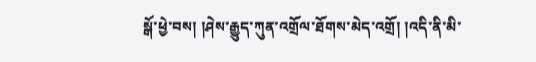སྒོ་ཕྱེ་བས། །ཤེས་རྒྱུད་ཀུན་འགྲོལ་ཐོགས་མེད་འགྲོ། །འདི་ནི་མི་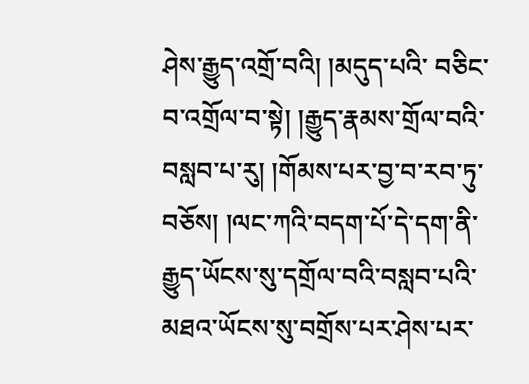ཤེས་རྒྱུད་འགྲོ་བའི། །མདུད་པའི་ བཅིང་བ་འགྲོལ་བ་སྟེ། །རྒྱུད་རྣམས་གྲོལ་བའི་བསླབ་པ་རུ། །གོམས་པར་བྱ་བ་རབ་ཏུ་བཅོས། །ལང་ཀའི་བདག་པོ་དེ་དག་ནི་རྒྱུད་ཡོངས་སུ་དགྲོལ་བའི་བསླབ་པའི་མཐའ་ཡོངས་སུ་བགྲོས་པར་ཤེས་པར་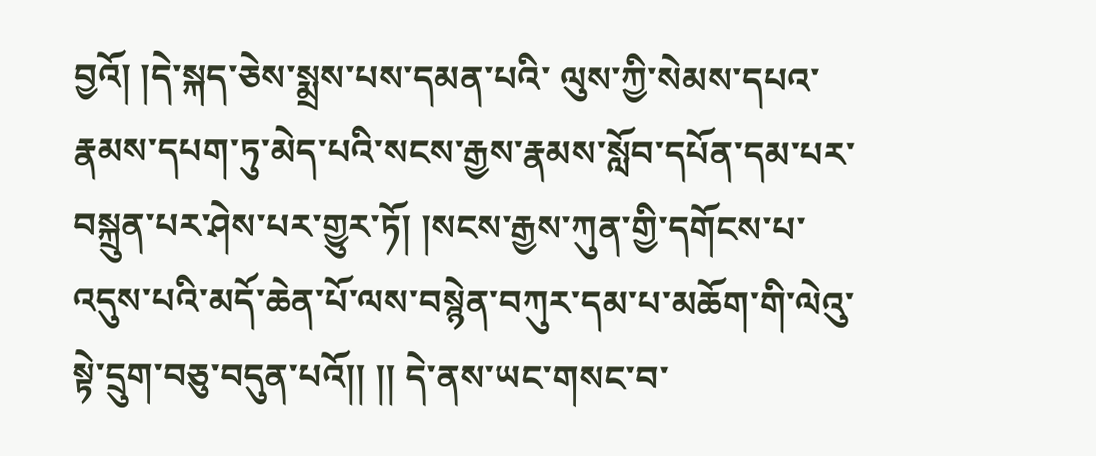བྱའོ། །དེ་སྐད་ཅེས་སྨྲས་པས་དམན་པའི་ ལུས་ཀྱི་སེམས་དཔའ་རྣམས་དཔག་ཏུ་མེད་པའི་སངས་རྒྱས་རྣམས་སློབ་དཔོན་དམ་པར་བསྐྲུན་པར་ཤེས་པར་གྱུར་ཏོ། །སངས་རྒྱས་ཀུན་གྱི་དགོངས་པ་འདུས་པའི་མདོ་ཆེན་པོ་ལས་བསྙེན་བཀུར་དམ་པ་མཆོག་གི་ལེའུ་སྟེ་དྲུག་བཅུ་བདུན་པའོ།། །། དེ་ནས་ཡང་གསང་བ་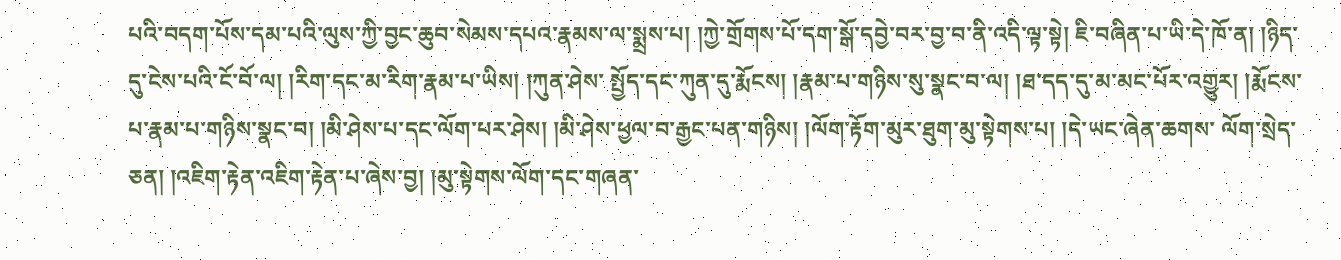པའི་བདག་པོས་དམ་པའི་ལུས་ཀྱི་བྱང་ཆུབ་སེམས་དཔའ་རྣམས་ལ་སྨྲས་པ། །ཀྱེ་གྲོགས་པོ་དག་སྒོ་དབྱེ་བར་བྱ་བ་ནི་འདི་ལྟ་སྟེ། ཇི་བཞིན་པ་ཡི་དེ་ཁོ་ན། །ཉིད་དུ་ངེས་པའི་ངོ་བོ་ལ། །རིག་དང་མ་རིག་རྣམ་པ་ཡིས། །ཀུན་ཤེས་ སྤྱོད་དང་ཀུན་དུ་རྨོངས། །རྣམ་པ་གཉིས་སུ་སྣང་བ་ལ། །ཐ་དད་དུ་མ་མང་པོར་འགྱུར། །རྨོངས་པ་རྣམ་པ་གཉིས་སྣང་བ། །མི་ཤེས་པ་དང་ལོག་པར་ཤེས། །མི་ཤེས་ཕྱལ་བ་རྒྱང་པན་གཉིས། །ལོག་རྟོག་མུར་ཐུག་མུ་སྟེགས་པ། །དེ་ཡང་ཞེན་ཆགས་ ལོག་སྲེད་ཅན། །འཇིག་རྟེན་འཇིག་རྟེན་པ་ཞེས་བྱ། །མུ་སྟེགས་ལོག་དང་གཞན་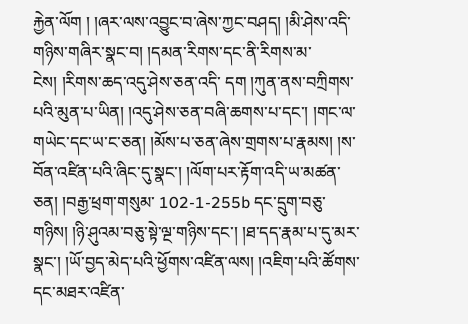རྐྱེན་ལོག ། །ཞར་ལས་འབྱུང་བ་ཞེས་ཀྱང་བཤད། །མི་ཤེས་འདི་གཉིས་གཞིར་སྣང་བ། །དམན་རིགས་དང་ནི་རིགས་མ་ངེས། །རིགས་ཆད་འདུ་ཤེས་ཅན་འདི་ དག །ཀུན་ནས་བཀྲིགས་པའི་མུན་པ་ཡིན། །འདུ་ཤེས་ཅན་བཞི་ཆགས་པ་དང་། །གང་ལ་གཡེང་དང་ཡ་ང་ཅན། །མོས་པ་ཅན་ཞེས་གྲགས་པ་རྣམས། །ས་བོན་འཛིན་པའི་ཞིང་དུ་སྣང་། །ལོག་པར་རྟོག་འདི་ཡ་མཚན་ཅན། །བརྒྱ་ཕྲག་གསུམ་ 102-1-255b དང་དྲུག་བཅུ་གཉིས། །ཉི་ཤུའམ་བཅུ་སྟེ་ལྔ་གཉིས་དང་། །ཐ་དད་རྣམ་པ་དུ་མར་སྣང་། །ཡོ་བྱད་མེད་པའི་ཕྱོགས་འཛིན་ལས། །འཇིག་པའི་ཚོགས་དང་མཐར་འཛིན་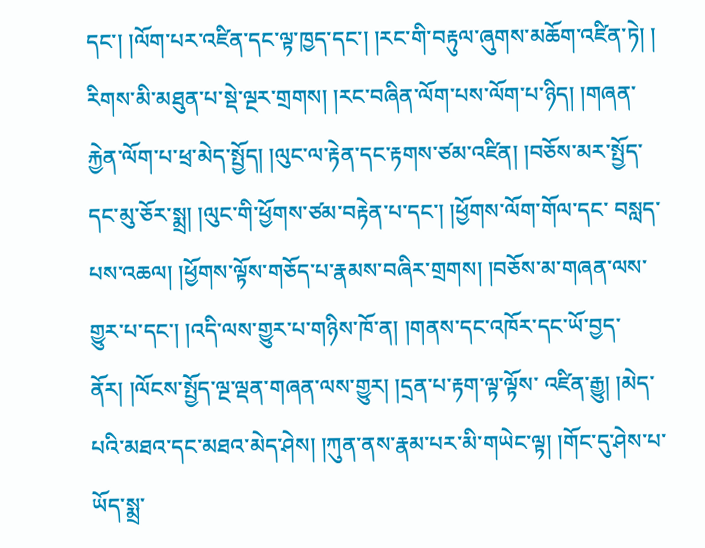དང་། །ལོག་པར་འཛིན་དང་ལྟ་ཁྱད་དང་། །རང་གི་བརྟུལ་ཞུགས་མཆོག་འཛིན་ཏེ། ། རིགས་མི་མཐུན་པ་སྡེ་ལྔར་གྲགས། །རང་བཞིན་ལོག་པས་ལོག་པ་ཉིད། །གཞན་རྐྱེན་ལོག་པ་ཕྲ་མེད་སྤྱོད། །ལུང་ལ་རྟེན་དང་རྟགས་ཙམ་འཛིན། །བཅོས་མར་སྤྱོད་དང་མུ་ཅོར་སྨྲ། །ལུང་གི་ཕྱོགས་ཙམ་བརྟེན་པ་དང་། །ཕྱོགས་ལོག་གོལ་དང་ བསླད་པས་འཆལ། །ཕྱོགས་ལྟོས་གཅོད་པ་རྣམས་བཞིར་གྲགས། །བཅོས་མ་གཞན་ལས་གྱུར་པ་དང་། །འདི་ལས་གྱུར་པ་གཉིས་ཁོ་ན། །གནས་དང་འཁོར་དང་ཡོ་བྱད་ནོར། །ལོངས་སྤྱོད་ལྔ་ལྡན་གཞན་ལས་གྱུར། །དྲན་པ་རྟག་ལྟ་ལྟོས་ འཛིན་རྒྱུ། །མེད་པའི་མཐའ་དང་མཐའ་མེད་ཤེས། །ཀུན་ནས་རྣམ་པར་མི་གཡེང་ལྟ། །གོང་དུ་ཤེས་པ་ཡོད་སྨྲ་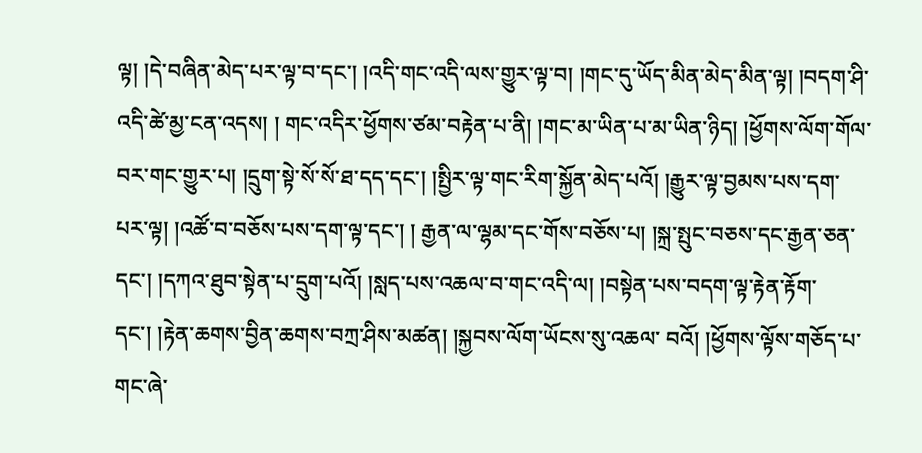ལྟ། །དེ་བཞིན་མེད་པར་ལྟ་བ་དང་། །འདི་གང་འདི་ལས་གྱུར་ལྟ་བ། །གང་དུ་ཡོད་མིན་མེད་མིན་ལྟ། །བདག་ཤི་འདི་ཚེ་མྱ་ངན་འདས། ། གང་འདིར་ཕྱོགས་ཙམ་བརྟེན་པ་ནི། །གང་མ་ཡིན་པ་མ་ཡིན་ཉིད། །ཕྱོགས་ལོག་གོལ་བར་གང་གྱུར་པ། །དྲུག་སྟེ་སོ་སོ་ཐ་དད་དང་། །སྤྱིར་ལྟ་གང་རིག་སྐྱོན་མེད་པའོ། །རྒྱུར་ལྟ་བྱམས་པས་དག་པར་ལྟ། །འཚོ་བ་བཅོས་པས་དག་ལྟ་དང་། ། རྒྱན་ལ་ལྷམ་དང་གོས་བཅོས་པ། །སྐྲ་སྤུང་བཅས་དང་རྒྱན་ཅན་དང་། །དཀའ་ཐུབ་སྟེན་པ་དྲུག་པའོ། །སླད་པས་འཆལ་བ་གང་འདི་ལ། །བསྟེན་པས་བདག་ལྟ་རྟེན་རྟོག་དང་། །རྟེན་ཆགས་བྱིན་ཆགས་བཀྲ་ཤིས་མཚན། །སྐྱབས་ལོག་ཡོངས་སུ་འཆལ་ བའོ། །ཕྱོགས་ལྟོས་གཅོད་པ་གང་ཞེ་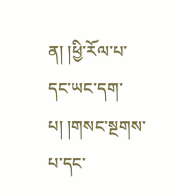ན། །ཕྱི་རོལ་པ་དང་ཡང་དག་པ། །གསང་སྔགས་པ་དང་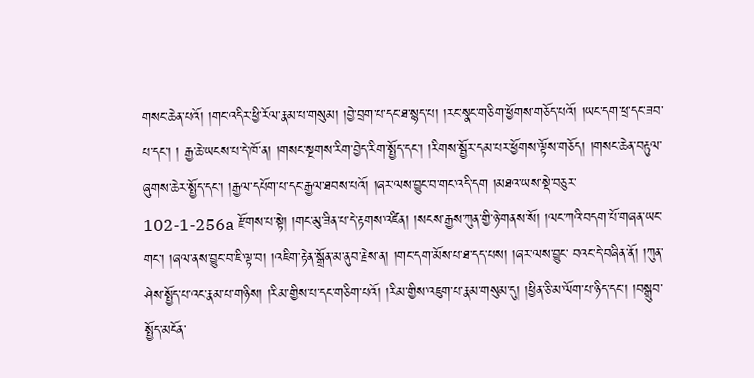གསང་ཆེན་པའོ། །གང་འདིར་ཕྱི་རོལ་རྣམ་པ་གསུམ། །བྱེ་བྲག་པ་དང་ཐ་སྙད་པ། །རང་སྣང་གཅིག་ཕྱོགས་གཅོད་པའོ། །ཡང་དག་ཕྲ་དང་ཟབ་པ་དང་། ། རྒྱ་ཆེ་ཡངས་པ་དེ་ཁོ་ན། །གསང་སྔགས་རིག་བྱེད་རིག་སྤྱོད་དང་། །རིགས་སྦྱོར་དམ་པར་ཕྱོགས་ལྟོས་གཅོད། །གསང་ཆེན་བརྟུལ་ཞུགས་ཆེར་སྤྱོད་དང་། །རྒྱལ་དཔོག་པ་དང་རྒྱལ་ཐབས་པའོ། །ཞར་ལས་བྱུང་བ་གང་འདི་དག །མཐའ་ཡས་སྡེ་བཅུར་ 102-1-256a རྫོགས་པ་སྟེ། །གང་མུ་ཟིན་པ་དེ་རྟགས་འཛིན། །སངས་རྒྱས་ཀུན་གྱི་ཉེ་གནས་སོ། །ལང་ཀའི་བདག་པོ་གཞན་ཡང་གང་། །ཞལ་ནས་བྱུང་བ་ཇི་ལྟ་བ། །འཇིག་རྟེན་སྒྲོན་མ་ནུབ་རྗེས་ན། །གང་དག་མོས་པ་ཐ་དད་པས། །ཞར་ལས་བྱུང་ བའང་དེ་བཞིན་ནོ། །ཀུན་ཤེས་སྤྱོད་པ་འང་རྣམ་པ་གཉིས། །རིམ་གྱིས་པ་དང་གཅིག་པའོ། །རིམ་གྱིས་འཇུག་པ་རྣམ་གསུམ་དུ། །ཕྱིན་ཅི་མ་ལོག་པ་ཉིད་དང་། །བསྒྲུབ་སྤྱོད་མངོན་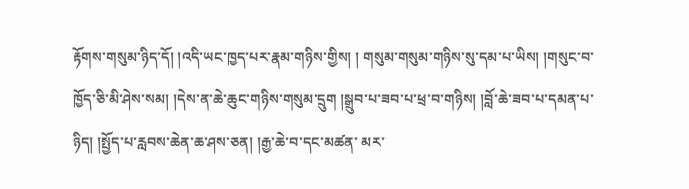རྟོགས་གསུམ་ཉིད་དོ། །འདི་ཡང་ཁྱད་པར་རྣམ་གཉིས་གྱིས། ། གསུམ་གསུམ་གཉིས་སུ་དམ་པ་ཡིས། །གསུང་བ་ཁྱོད་ཅི་མི་ཤེས་སམ། །དེས་ན་ཆེ་ཆུང་གཉིས་གསུམ་དྲུག །སྒྲུབ་པ་ཟབ་པ་ཕྲ་བ་གཉིས། །བློ་ཆེ་ཟབ་པ་དམན་པ་ཉིད། །སྤྱོད་པ་རླབས་ཆེན་ཆ་ཤས་ཅན། །རྒྱ་ཆེ་བ་དང་མཚན་ མར་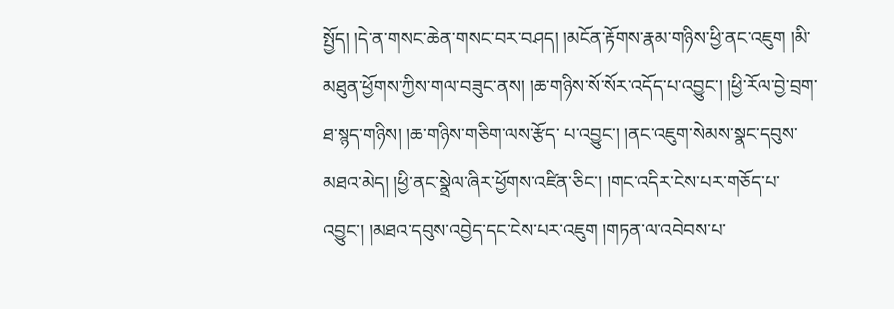སྤྱོད། །དེ་ན་གསང་ཆེན་གསང་བར་བཤད། །མངོན་རྟོགས་རྣམ་གཉིས་ཕྱི་ནང་འཇུག །མི་མཐུན་ཕྱོགས་ཀྱིས་གལ་བཟུང་ནས། །ཆ་གཉིས་སོ་སོར་འདོད་པ་འབྱུང་། །ཕྱི་རོལ་བྱེ་བྲག་ཐ་སྙད་གཉིས། །ཆ་གཉིས་གཅིག་ལས་རྩོད་ པ་འབྱུང་། །ནང་འཇུག་སེམས་སྣང་དབུས་མཐའ་མེད། །ཕྱི་ནང་སྣྲེལ་ཞིར་ཕྱོགས་འཛིན་ཅིང་། །གང་འདིར་ངེས་པར་གཅོད་པ་འབྱུང་། །མཐའ་དབུས་འབྱེད་དང་ངེས་པར་འཇུག །གཏན་ལ་འབེབས་པ་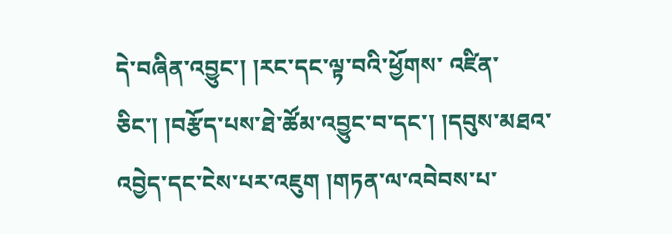དེ་བཞིན་འབྱུང་། །རང་དང་ལྟ་བའི་ཕྱོགས་ འཛིན་ཅིང་། །བརྩོད་པས་ཐེ་ཚོམ་འབྱུང་བ་དང་། །དབུས་མཐའ་འབྱེད་དང་ངེས་པར་འཇུག །གཏན་ལ་འབེབས་པ་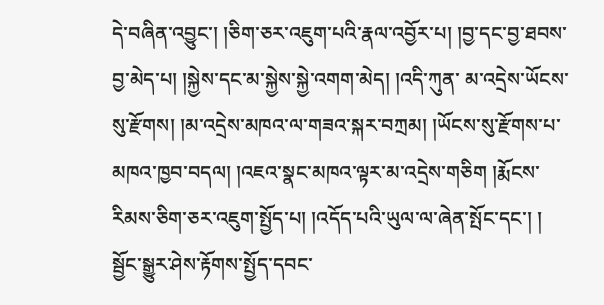དེ་བཞིན་འབྱུང་། །ཅིག་ཅར་འཇུག་པའི་རྣལ་འབྱོར་པ། །བྱ་དང་བྱ་ཐབས་བྱ་མེད་པ། །སྐྱེས་དང་མ་སྐྱེས་སྐྱེ་འགག་མེད། །འདི་ཀུན་ མ་འདྲེས་ཡོངས་སུ་རྫོགས། །མ་འདྲེས་མཁའ་ལ་གཟའ་སྐར་བཀྲམ། །ཡོངས་སུ་རྫོགས་པ་མཁའ་ཁྱབ་བདལ། །འཇའ་སྣང་མཁའ་ལྟར་མ་འདྲེས་གཅིག །རྨོངས་རིམས་ཅིག་ཅར་འཇུག་སྤྱོད་པ། །འདོད་པའི་ཡུལ་ལ་ཞེན་སྤོང་དང་། ། སྦྱོང་སྒྱུར་ཤེས་རྟོགས་སྤྱོད་དབང་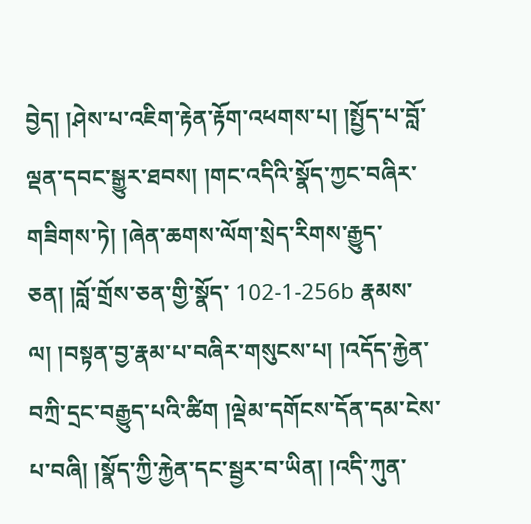བྱེད། །ཤེས་པ་འཇིག་རྟེན་རྟོག་འཕགས་པ། །སྤྱོད་པ་བློ་ལྡན་དབང་སྒྱུར་ཐབས། །གང་འདིའི་སྣོད་ཀྱང་བཞིར་གཟིགས་ཏེ། །ཞེན་ཆགས་ལོག་སྲེད་རིགས་རྒྱུད་ཅན། །བློ་གྲོས་ཅན་གྱི་སྣོད་ 102-1-256b རྣམས་ལ། །བསྟན་བྱ་རྣམ་པ་བཞིར་གསུངས་པ། །འདོད་རྐྱེན་བཀྲི་དྲང་བརྒྱུད་པའི་ཚིག །ལྡེམ་དགོངས་དོན་དམ་ངེས་པ་བཞི། །སྣོད་ཀྱི་རྐྱེན་དང་སྦྱར་བ་ཡིན། །འདི་ཀུན་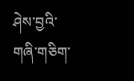ཤེས་བྱའི་གཞི་གཅིག་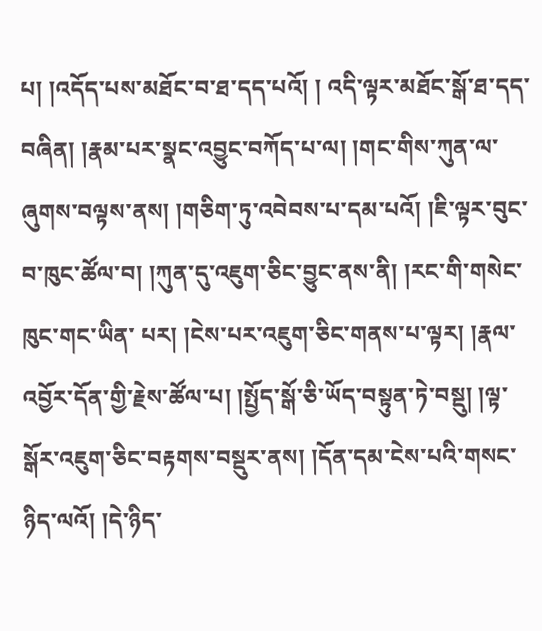པ། །འདོད་པས་མཐོང་བ་ཐ་དད་པའོ། ། འདི་ལྟར་མཐོང་སྒོ་ཐ་དད་བཞིན། །རྣམ་པར་སྣང་འབྱུང་བཀོད་པ་ལ། །གང་གིས་ཀུན་ལ་ཞུགས་བལྟས་ནས། །གཅིག་ཏུ་འབེབས་པ་དམ་པའོ། །ཇི་ལྟར་བུང་བ་ཁུང་ཚོལ་བ། །ཀུན་དུ་འཇུག་ཅིང་བྱུང་ནས་ནི། །རང་གི་གསེང་ཁུང་གང་ཡིན་ པར། །ངེས་པར་འཇུག་ཅིང་གནས་པ་ལྟར། །རྣལ་འབྱོར་དོན་གྱི་རྗེས་ཚོལ་པ། །སྤྱོད་སྒོ་ཅི་ཡོད་བསྟུན་ཏེ་བསྡུ། །ལྟ་སྒོར་འཇུག་ཅིང་བརྟགས་བསྡུར་ནས། །དོན་དམ་ངེས་པའི་གསང་ཉིད་ལའོ། །དེ་ཉིད་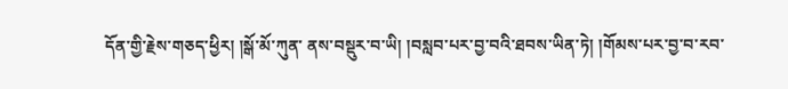དོན་གྱི་རྗེས་གཅད་ཕྱིར། །སྒོ་མོ་ཀུན་ ནས་བསྡུར་བ་ཡི། །བསླབ་པར་བྱ་བའི་ཐབས་ཡིན་ཏེ། །གོམས་པར་བྱ་བ་རབ་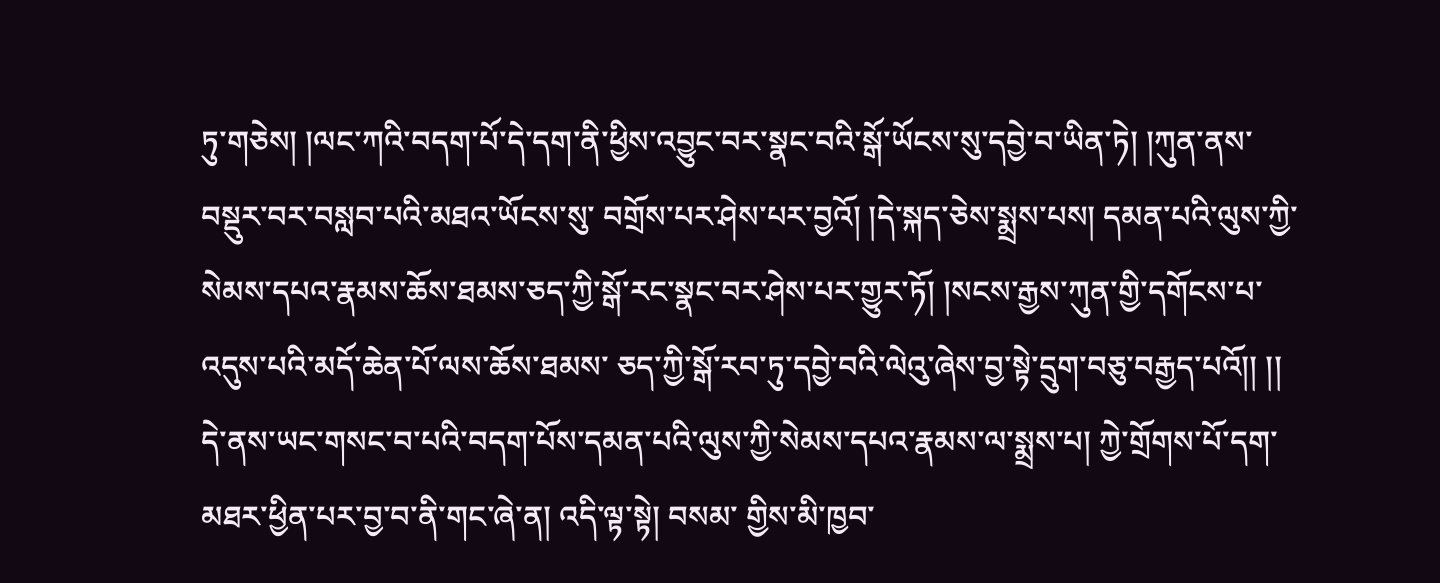ཏུ་གཅེས། །ལང་ཀའི་བདག་པོ་དེ་དག་ནི་ཕྱིས་འབྱུང་བར་སྣང་བའི་སྒོ་ཡོངས་སུ་དབྱེ་བ་ཡིན་ཏེ། །ཀུན་ནས་བསྡུར་བར་བསླབ་པའི་མཐའ་ཡོངས་སུ་ བགྲོས་པར་ཤེས་པར་བྱའོ། །དེ་སྐད་ཅེས་སྨྲས་པས། དམན་པའི་ལུས་ཀྱི་སེམས་དཔའ་རྣམས་ཆོས་ཐམས་ཅད་ཀྱི་སྒོ་རང་སྣང་བར་ཤེས་པར་གྱུར་ཏོ། །སངས་རྒྱས་ཀུན་གྱི་དགོངས་པ་འདུས་པའི་མདོ་ཆེན་པོ་ལས་ཆོས་ཐམས་ ཅད་ཀྱི་སྒོ་རབ་ཏུ་དབྱེ་བའི་ལེའུ་ཞེས་བྱ་སྟེ་དྲུག་བཅུ་བརྒྱད་པའོ།། །། དེ་ནས་ཡང་གསང་བ་པའི་བདག་པོས་དམན་པའི་ལུས་ཀྱི་སེམས་དཔའ་རྣམས་ལ་སྨྲས་པ། ཀྱེ་གྲོགས་པོ་དག་མཐར་ཕྱིན་པར་བྱ་བ་ནི་གང་ཞེ་ན། འདི་ལྟ་སྟེ། བསམ་ གྱིས་མི་ཁྱབ་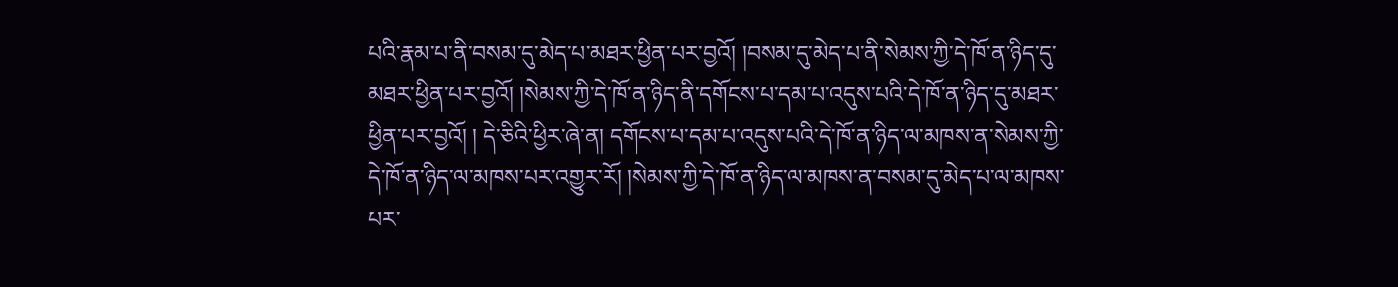པའི་རྣམ་པ་ནི་བསམ་དུ་མེད་པ་མཐར་ཕྱིན་པར་བྱའོ། །བསམ་དུ་མེད་པ་ནི་སེམས་ཀྱི་དེ་ཁོ་ན་ཉིད་དུ་མཐར་ཕྱིན་པར་བྱའོ། །སེམས་ཀྱི་དེ་ཁོ་ན་ཉིད་ནི་དགོངས་པ་དམ་པ་འདུས་པའི་དེ་ཁོ་ན་ཉིད་དུ་མཐར་ཕྱིན་པར་བྱའོ། ། དེ་ཅིའི་ཕྱིར་ཞེ་ན། དགོངས་པ་དམ་པ་འདུས་པའི་དེ་ཁོ་ན་ཉིད་ལ་མཁས་ན་སེམས་ཀྱི་དེ་ཁོ་ན་ཉིད་ལ་མཁས་པར་འགྱུར་རོ། །སེམས་ཀྱི་དེ་ཁོ་ན་ཉིད་ལ་མཁས་ན་བསམ་དུ་མེད་པ་ལ་མཁས་པར་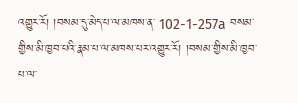འགྱུར་རོ། །བསམ་དུ་མེད་པ་ལ་མཁས་ན་ 102-1-257a བསམ་གྱིས་མི་ཁྱབ་པའི་རྣམ་པ་ལ་མཁས་པར་འགྱུར་རོ། །བསམ་གྱིས་མི་ཁྱབ་པ་ལ་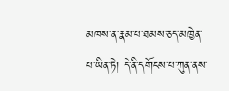མཁས་ན་རྣམ་པ་ཐམས་ཅད་མཁྱེན་པ་ཡིན་ཏེ། དེ་ནི་དགོངས་པ་ཀུན་ནས་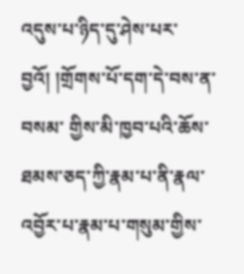འདུས་པ་ཉིད་དུ་ཤེས་པར་བྱའོ། །གྲོགས་པོ་དག་དེ་བས་ན་བསམ་ གྱིས་མི་ཁྱབ་པའི་ཆོས་ཐམས་ཅད་ཀྱི་རྣམ་པ་ནི་རྣལ་འབྱོར་པ་རྣམ་པ་གསུམ་གྱིས་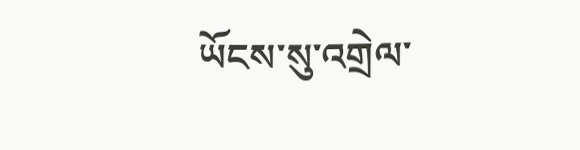ཡོངས་སུ་འགྲེལ་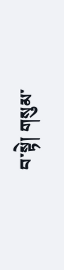བ་སྟེ། གསུམ་